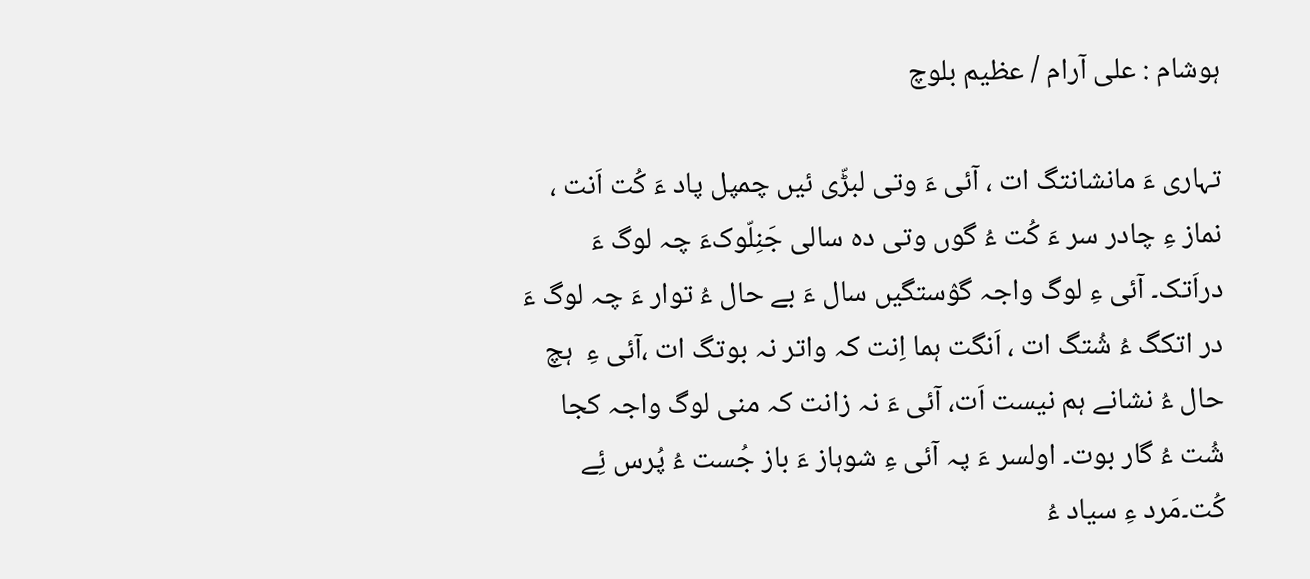ہوشام : علی آرام / عظیم بلوچ

تہاری ءَ مانشانتگ ات ، آئی ءَ وتی لبڑّی ئیں چمپل پاد ءَ کُت اَنت ، نماز ءِ چادر سر ءَ کُت ءُ گوں وتی دہ سالی جَنِلّوکءَ چہ لوگ ءَ دراَتک۔ آئی ءِ لوگ واجہ گوٛستگیں سال ءَ بے حال ءُ توار ءَ چہ لوگ ءَ در اتکگ ءُ شُتگ ات ، اَنگت ہما اِنت کہ واتر نہ بوتگ ات ،آئی ءِ  ہچ حال ءُ نشانے ہم نیست اَت، آئی ءَ نہ زانت کہ منی لوگ واجہ کجا شُت ءُ گار بوت۔ اولسر ءَ پہ آئی ءِ شوہاز ءَ باز جُست ءُ پُرس ئِے کُت۔مَرد ءِ سیاد ءُ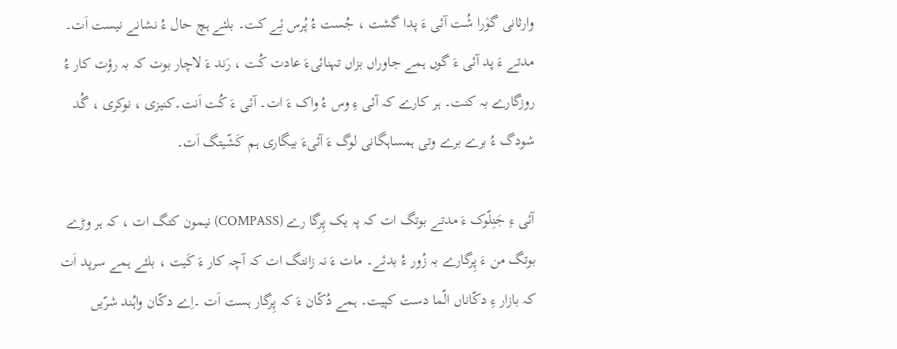وارثانی گوٛرا شُت آئی ءَ پدا گشت ، جُست ءُ پُرس ئِے کت۔ بلئے ہچ حال ءُ نشانے نیست اَت۔ مدتے ءَ پد آئی ءَ گوں ہمے جاوراں بزاں تہنائیءَ عادت کُت ، رَند ءَ لاچار بوت کہ بہ رؤت کار ءُ روزگارے بہ کنت۔ ہر کارے کہ آئی ءِ وس ءُ واک ءَ ات۔ آئی ءَ کُت اَنت۔کنیزی ، نوکری ، گُد شودگ ءُ برے برے وتی ہمساہگانی لوگ ءَ آئیءَ بیگاری ہم کَشّیتگ اَت۔

آئی ءِ جَنِلّوک ءَ مدتے بوتگ ات کہ پہ یک پِرگا رے (COMPASS) نیمون کتگ ات ، کہ ہر وڑے بوتگ من ءَ پِرگارے بہ زُور ءُ بدئے۔ مات ءَ نہ زانتگ ات کہ آچہ کار ءَ کَیت ، بلئے ہمے سرپد اَت کہ بازار ءِ دکّاناں الّما دست کپیت۔ ہمے دُکّان ءَ کہ پِرگار ہست اَت ۔اِے دکّان واہُند شرّیں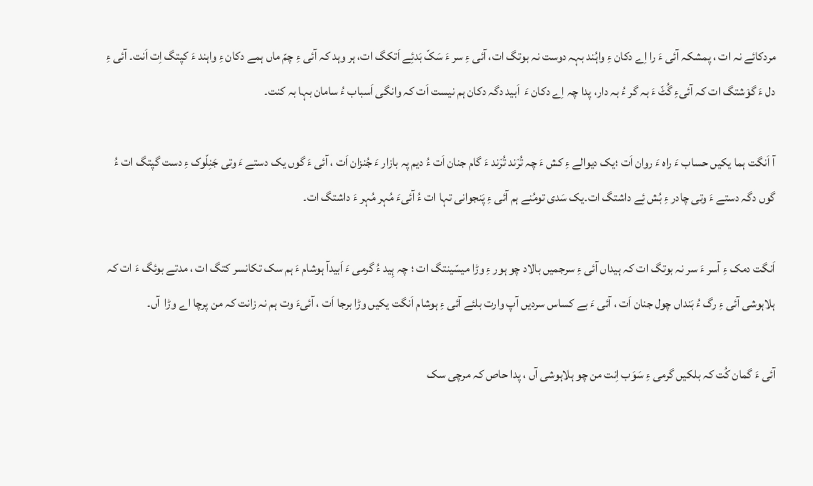مردکائے نہ ات ، پمشکہ آئی ءَ را اِے دکان ءِ واہُند بہہ دوست نہ بوتگ ات، آئی ءِ سر ءَ سَکّ بَدئِے اَتکگ ات، ہر وہد کہ آئی ءِ چمّ ماں ہمے دکان ءِ واہند ءَ کپتگ اِت اَنت۔ آئی ءِ دل ءَ گوٛشتگ ات کہ آئیءِ گُٹّ ءَ بہ گر ءُ بہ دار، پدا چہ اِے دکان ءَ  اَبید دگہ دکان ہم نیست اَت کہ وانگی اَسباب ءُ سامان بہا بہ کنت۔

آ اَنگت ہما یکیں حساب ءَ راہ ءَ روان اَت ؛یک دیوالے ءِ کش ءَ چہ تُرٛند تُرٛند ءَ گام جنان اَت ءُ دیم پہ بازار ءَ جُنزان اَت ، آئی ءَ گوں یک دستے ءَ وتی جَنِلّوک ءِ دست گپتگ ات ءُ گوں دگہ دستے ءَ وتی چادر ءِ بُش ئِے داشتگ ات۔یک سَدی تومُنے ہم آئی ءِ پَنجوانی تہا ات ءُ آئیءَ مُہر مُہر ءَ داشتگ ات۔

اَنگت دمک ءِ آسر ءَ سر نہ بوتگ ات کہ ہیداں آئی ءِ سرجمیں بالاد چو ہور ءِ وڑا میسّینتگ ات ؛ چہ ہِید ءُ گرمی ءَ اَبیدآ ہوشام ءَ ہم سک تکانسر کتگ ات ، مدتے بوئگ ءَ ات کہ ہلاہوشی آئی ءِ رگ ءُ بَنداں چول جنان اَت ، آئی ءَ بے کساس سردیں آپ وارت بلئے آئی ءِ ہوشام اَنگت یکیں وڑا برجا اَت ، آئیءَ وت ہم نہ زانت کہ من پرچا اے وڑا  آں۔

آئی ءَ گمان کُت کہ بلکیں گرمی ءِ سَوَب اِنت من چو ہلاہوشی آں ، پدا حاص کہ مرچی سک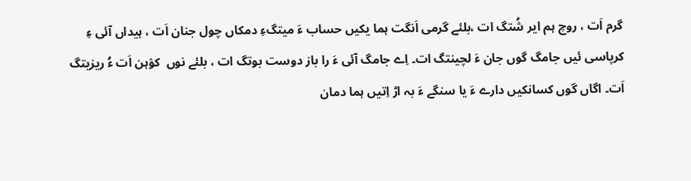گرم اَت ، روچ ہم ایر شُتگ ات ،بلئے گرمی اَنگت ہما یکیں حساب ءَ میتگءِ دمکاں چول جنان اَت ، ہیداں آئی ءِ کرپاسی ئیں جامگ گوں جان ءَ لچینتگ ات۔ اِے جامگ آئی ءَ را باز دوست بوتگ ات ، بلئے نوں  کوٛہن اَت ءُ ریزیتگ اَت۔ اگاں گوں کسانکیں دارے ءَ یا سنگے ءَ بہ اڑ اِتیں ہما دمان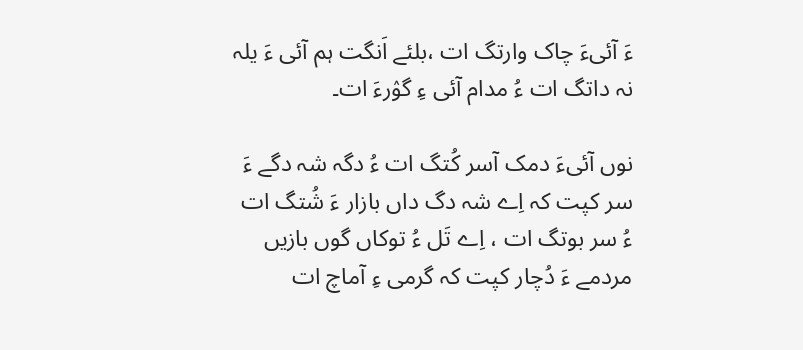ءَ آئیءَ چاک وارتگ ات ،بلئے اَنگت ہم آئی ءَ یلہ نہ داتگ ات ءُ مدام آئی ءِ گوٛرءَ ات۔

نوں آئیءَ دمک آسر کُتگ ات ءُ دگہ شہ دگے ءَ سر کپت کہ اِے شہ دگ داں بازار ءَ شُتگ ات ءُ سر بوتگ ات ، اِے تَل ءُ توکاں گوں بازیں مردمے ءَ دُچار کپت کہ گرمی ءِ آماچ ات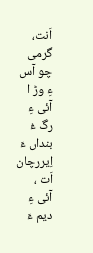اَنت، گرمی چو آس ءِ وڑ ا آئی ءِ رگ ءُ بنداں ءَ اِیررچان اَت ، آئی ءِ دیم ءَ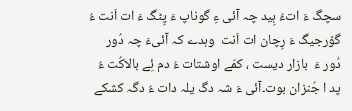سچگ ءَ اتءُ ہِید چہ آئی ءِ گوناپ ءَ پِٹگ ءَ ات اَنت ءُ گوٛرجیگ ءَ رِچان ات اَنت  وہدے کہ آئیءَ چہ دُور دُور ءَ  بازار دیست ، کمّے اوشتات ءُ دم ئِے بالاکُت ءُ پد ا جُنزان بوت۔آئی ءَ شہ دگ یلہ دات ءُ دگہ کشکے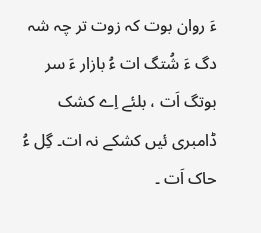ءَ روان بوت کہ زوت تر چہ شہ دگ ءَ شُتگ ات ءُ بازار ءَ سر بوتگ اَت ، بلئے اِے کشک ڈامبری ئیں کشکے نہ ات۔ گِل ءُ حاک اَت ۔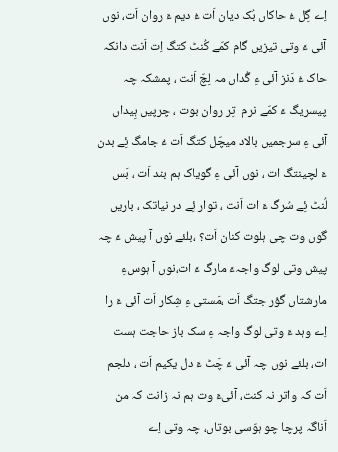اِے گِل ءُ حاکاں بُک دیان اَت ءُ دیم ءَ روان اَت، نوں آئی ءَ وتی تیزیں گام کمّے کُنٹ کتگ اِت اَنت دانکہ حاک ءُ دَنز آئی ءِ گُداں مہ لِچّ اَنت ، پمشکہ چہ پیسریگ ءَ کمّے نرم  تِر روان بوت ، چرپیں ہِیداں آئی ءِ سرجمیں بالاد میچّل کتگ اَت ءُ جامگ ئِے بدن ءَ لچینتگ ات ، نوں آئی ءِ گویاک ہم بند اَت ، بَس لُنٹ ئِے سُرگ ءَ ات اَنت ، توار ئِے در نیاتک ، باریں گوں وت چی ہلوت کنان اَت؟ ،بلئے نوں آ پیش ءَ چہ پیش وتی لوگ واجہءَ مارگ ءَ ات،نوں آ ہوسءِ مارشتاں گوٛر جتگ اَت ،مَستی ءِ شِکار اَت آئی ءَ را اِے وہد ءَ وتی لوگ واجہ ءِ سک باز حاجت ہست ات، بلئے نوں چہ آئی ءَ چَٹ ءَ دل یکیم اَت ، دلجم اَت کہ واتر نہ کنت، آئیءَ وت ہم نہ زانت کہ من اَناگہ پرچا چو ہوّسی بوتاں، چہ وتی اِے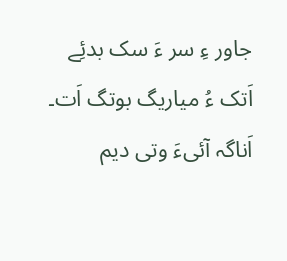جاور ءِ سر ءَ سک بدئِے اَتک ءُ میاریگ بوتگ اَت۔ اَناگہ آئیءَ وتی دیم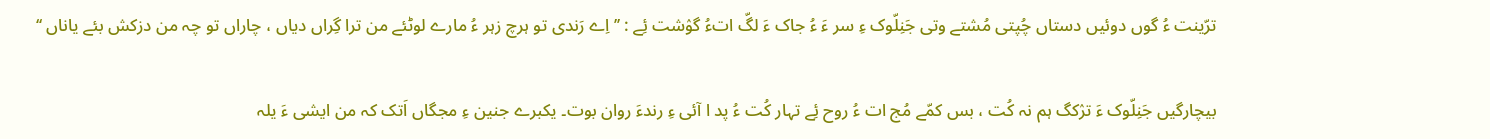ترّینت ءُ گوں دوئیں دستاں چُپتی مُشتے وتی جَنِلّوک ءِ سر ءَ ءُ جاک ءَ لگّ اتءُ گوٛشت ئِے : ’’ اِے رَندی تو ہرچ زہر ءُ مارے لوٹئے من ترا گِراں دیاں ، چاراں تو چہ من دزکش بئے یاناں ‘‘

بیچارگیں جَنِلّوک ءَ ترٛکگ ہم نہ کُت ، بس کمّے مُج ات ءُ روح ئِے تہار کُت ءُ پد ا آئی ءِ رندءَ روان بوت۔ یکبرے جنین ءِ مجگاں اَتک کہ من ایشی ءَ یلہ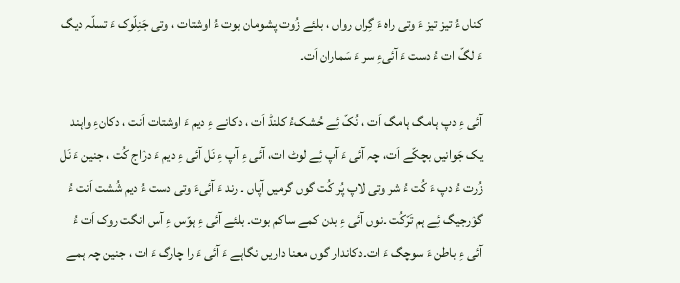کناں ءُ تیز تیز ءَ وتی راہ ءَ گِراں رواں ، بلئے زُوت پشومان بوت ءُ اوشتات ، وتی جَنِلّوک ءَ تسلّہ دیگ ءَ لگّ ات ءُ دست ءَ آئیءِ سر ءَ سَماران اَت۔

آئی ءِ دپ ہامگ ہامگ اَت ، نُکّ ئِے حُشکءُ کلنڈ اَت ، دکانے ءِ دیم ءَ اوشتات اَنت ، دکانءِ واہند یک جَوانیں بچکّے اَت، چہ آئی ءَ آپ ئِے لوٹ ات، آئی ءِ آپ ءِ نَل آئی ءِ دیم ءَ درٛاج کُت ، جنین ءَ نَل زُرت ءُ دپ ءَ کُت ءُ شر وتی لاپ پُر کُت گوں گرمیں آپاں ۔ رند ءَ آئیءَ وتی دست ءُ دیم شُشت اَنت ءُ گوٛرجیگ ئِے ہم تَرّکُت ۔نوں آئی ءِ بدن کمے ساکم بوت۔ بلئے آئی ءِ ہوّس ءِ آس انگت روک اَت ءُ آئی ءِ باطن ءَ سوچگ ءَ ات۔دکاندار گوں معنا داریں نگاہے ءَ آئی ءَ را چارگ ءَ ات ، جنین چہ ہمے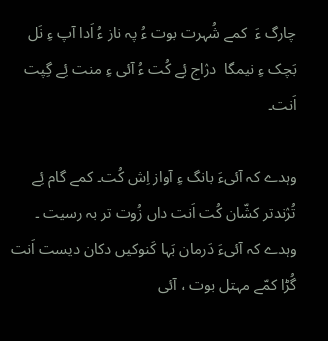چارگ ءَ  کمے شُہرت بوت ءُ پہ ناز ءُ اَدا آپ ءِ نَل بَچک ءِ نیمگا  درٛاج ئِے کُت ءُ آئی ءِ منت ئِے گِپت اَنت۔

وہدے کہ آئیءَ بانگ ءِ آواز اِش کُت۔ کمے گام ئِے تُرٛندتر کشّان کُت اَنت داں زُوت تر بہ رسیت ۔ وہدے کہ آئیءَ دَرمان بَہا کَنوکیں دکان دیست اَنت گُڑا کمّے مہتل بوت ، آئی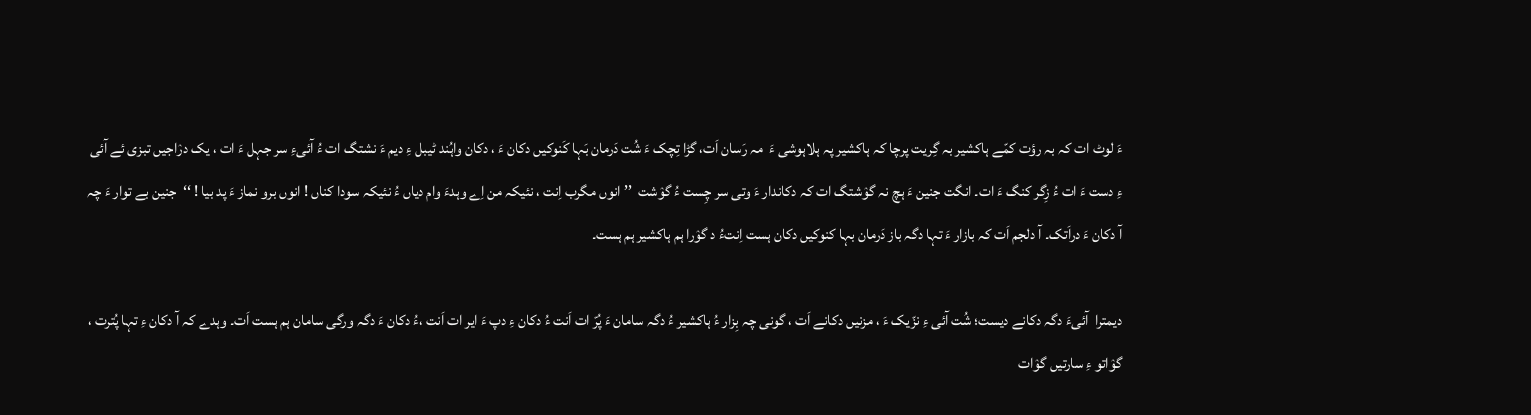ءَ لوٹ ات کہ بہ رؤت کمّے ہاکشیر بہ گِریت پرچا کہ ہاکشیر پہ ہلاہوشی ءَ  مہ رَسان اَت، گڑا تِچک ءَ شُت دَرمان بَہا کَنوکیں دکان ءَ ، دکان واہُند ٹیبل ءِ دیم ءَ نشتگ ات ءُ آئیءِ سر جہل ءَ ات ، یک درٛاجیں تبزی ئے آئی ءِ دست ءَ ات ءُ زِگر کنگ ءَ ات۔ انگت جنین ءَ ہچ نہ گوٛشتگ ات کہ دکاندار ءَ وتی سر چِست ءُ گوٛشت  ’’ انوں مگرب اِنت ، نئیکہ من اِے وہدءَ وام دیاں ءُ نئیکہ سودا کناں ! انوں برو نماز ءَ پد بیا ! ‘‘  جنین بے توار ءَ چہ آ دکان ءَ دراَتک۔ آ دلجم اَت کہ بازار ءَ تہا دگہ باز دَرمان بہا کنوکیں دکان ہست اِنتءُ د گوٛرا ہم ہاکشیر ہم ہست۔

دیمترا  آئیءَ دگہ دکانے دیست؛ شُت آئی ءِ نزّیک ءَ ، مزنیں دکانے اَت ، گونی چہ بِزار ءُ ہاکشیر ءُ دگہ سامان ءَ پُرّ ات اَنت ءُ دکان ءِ دپ ءَ ایر ات اَنت ،ءُ دکان ءَ دگہ ورگی سامان ہم ہست اَت۔ وہدے کہ آ دکان ءِ تہا پُترت ، گوٛاتو ءِ سارتیں گوٛات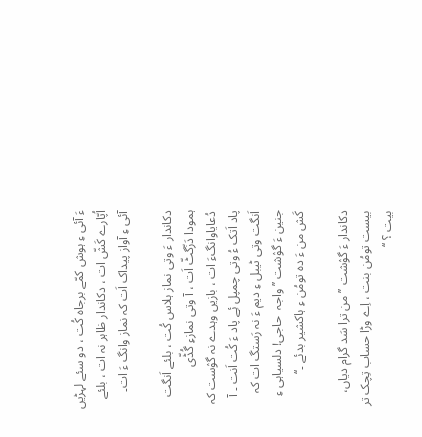ءَ آئی ءِ ہوش کمّے برجاہ کُت ، دو سئے لہڑیں اُپّارے کَشّ ات ، دکاندار ظاہر نہ ات ، بلئے آئی ءِ آواز پیداک اَت کہ نماز وانگ ءَ ات۔

دکاندار ءَ وتی نماز ہلاس کُت ، بلئے اَنگت ہمودا دَزّگٹّ اَت ، آ وتی نمازءِ گُڈّی دُعایاوانگءَ ات ، بازیں وہدے نہ گوٛست کہ پاد اَتک ءُ وتی چمپل ئِے پاد ءَ کُت اَنت ۔ آ اَنگت وتی ٹیبل ءِ دیم ءَ نہ رَستگ ات کہ جنین ءَ گوٛشت ’’واجہ  حاجی! دلسیاہی ءِ کَش من ءَ دہ تومُن ءِ ہاکشیر بدئے ۔‘‘

دکاندار ءَ گوٛشت ’’ من ترا سَد گرام دیاں، بیست تومُن بنت ، اِے وڑا حساب تِچک تر بیت ؟ ‘‘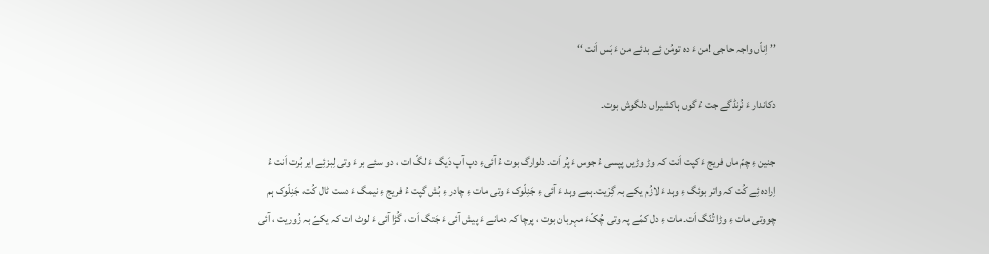’’ اِناّں واجہ حاجی !من ءَ دہ تومُن ئِے بدئے من ءَ بَس اَنت ‘‘

دکاندار ءَ نُرنڈگے جت ءُ گوں ہاکشیراں دلگوش بوت۔

جنین ءِ چمّ ماں فریج ءَ کپت اَنت کہ وڑ وڑیں پپسی ءُ جوس ءَ پُر اَت۔ دلوارگ بوت ءُ آئیءِ دپ آپ دَیگ ءَ لگّ ات ، دو سئے بر ءَ وتی لِبزئِے ایر بُرت اَنت ءُ اِرادہ ئِے کُت کہ واتر بوئگ ءِ وہد ءَ لازُم یکے بہ گِرٛیت۔ہمے وہد ءَ آئی ءِ جَنِلّوک ءَ وتی مات ءِ چادر ءِ بُش گپت ءُ فریج ءِ نیمگ ءَ دست ٹال کُت، جَنِلّوک ہم چووتی مات ءِ وڑا تُنّگ اَت۔مات ءِ دل کمّے پہ وتی چُکّءَ مہربان بوت ، پرچا کہ دمانے ءَ پیش آئی ءَ جَتگ اَت ، گُڑا آئی ءَ لوٹ ات کہ یکےّ بہ زُوریت ، آئی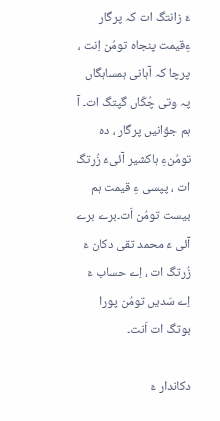ءَ زانتگ ات کہ پرگار ءِقیمت پنجاہ تومُن اِنت ، پرچا کہ آہانی ہمساہگاں پہ وتی چُکّاں گپتگ ات۔ آ ہم جوٛانیں پرگار ، دہ تومُنءِ ہاکشیر آئیءَ زُرتگ ات ، پپسی ءِ قیمت ہم بیست تومُن اَت۔برے برے آئی ءَ محمد تقی دکان ءَ زُرتگ ات ، اِے حساب ءَ اِے سَدیں تومُن پورا بوتگ ات اَنت۔

دکاندار ءَ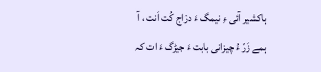ہاکشیر آئی ءِ نیمگ ءَ درٛاج کُت اَنت ، آ ہمے زَرّ ءُ چیزانی بابت ءَ جیڑگ ءَ ات کہ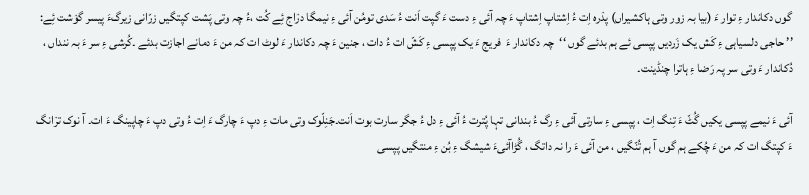گوں دکاندار ءِ توار ءَ (بیا بہ زور وتی ہاکشیراں) پدٛرہ اِت ءُ اِشتاپ اِشتاپ ءَ چہ آئی ءِ دست ءَ گپت اَنت ءُ سَدی تومُن آئی ءِ نیمگا درٛاج ئِے کُت ،ءُ چہ وتی پَشت کپتگیں زرّانی زیرگءَ پیسر گوٛشت ئِے: ’’ حاجی دلسیاہی ءِ کَش یک زَردیں پپسی ئے ہم بدئے گوں ‘‘  چہ دکاندار ءَ  فریج ءَ یک پپسی ءِ کَشّ ات ءُ دات ، جنین ءَ چہ دکاندار ءَ لوٹ ات کہ من ءَ دمانے اجازت بدئے ۔کُرشی ءِ سر ءَ بہ ننداں ، دُکاندار ءَ وتی سر پہ رَضا ءِ ہاترا چنڈینت۔

آئی ءَ نیمے پپسی یکیں گُٹّ ءَ تِنگ اِت ، پپسی ءِ سارتی آئی ءِ رگ ءُ بندانی تہا پُترت ءُ آئی ءِ دل ءُ جگر سارت بوت اَنت۔جَنِلّوک وتی مات ءِ دپ ءَ چارگ ءَ اِت ءُ وتی دپ ءَ چاپینگ ءَ ات۔ آ نوک ترٛانگ ءَ کپتگ ات کہ من ءَ چُکے ہم گوں آ ہم تُنّگیں ، من آئی ءَ را نہ داتگ ، گُڑاآئیءَ شیشگ ءِ بُن ءِ منتگیں پپسی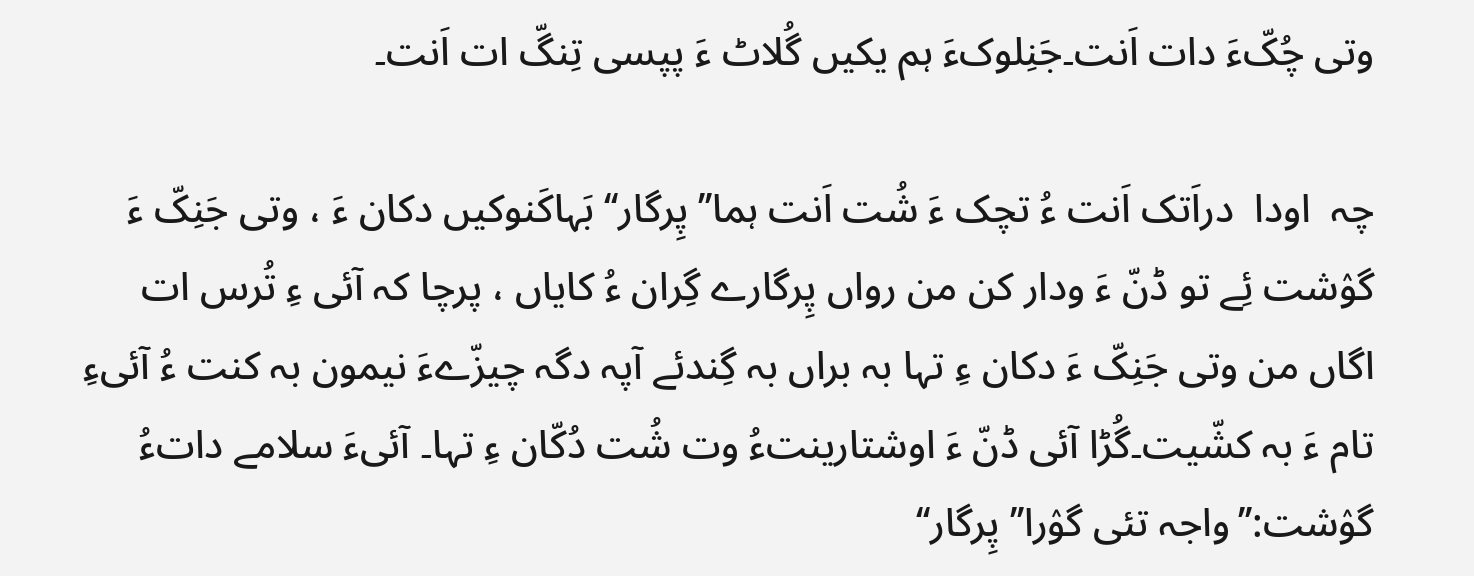وتی چُکّءَ دات اَنت۔جَنِلوکءَ ہم یکیں گُلاٹ ءَ پپسی تِنگّ ات اَنت۔

چہ  اودا  دراَتک اَنت ءُ تچک ءَ شُت اَنت ہما’’ پِرگار‘‘ بَہاکَنوکیں دکان ءَ ، وتی جَنِکّ ءَ گوٛشت ئِے تو ڈنّ ءَ ودار کن من رواں پِرگارے گِران ءُ کایاں ، پرچا کہ آئی ءِ تُرس ات اگاں من وتی جَنِکّ ءَ دکان ءِ تہا بہ براں بہ گِندئے آپہ دگہ چیزّےءَ نیمون بہ کنت ءُ آئیءِ تام ءَ بہ کشّیت۔گُڑا آئی ڈنّ ءَ اوشتارینتءُ وت شُت دُکّان ءِ تہا۔ آئیءَ سلامے داتءُ گوٛشت:’’واجہ تئی گوٛرا’’ پِرگار‘‘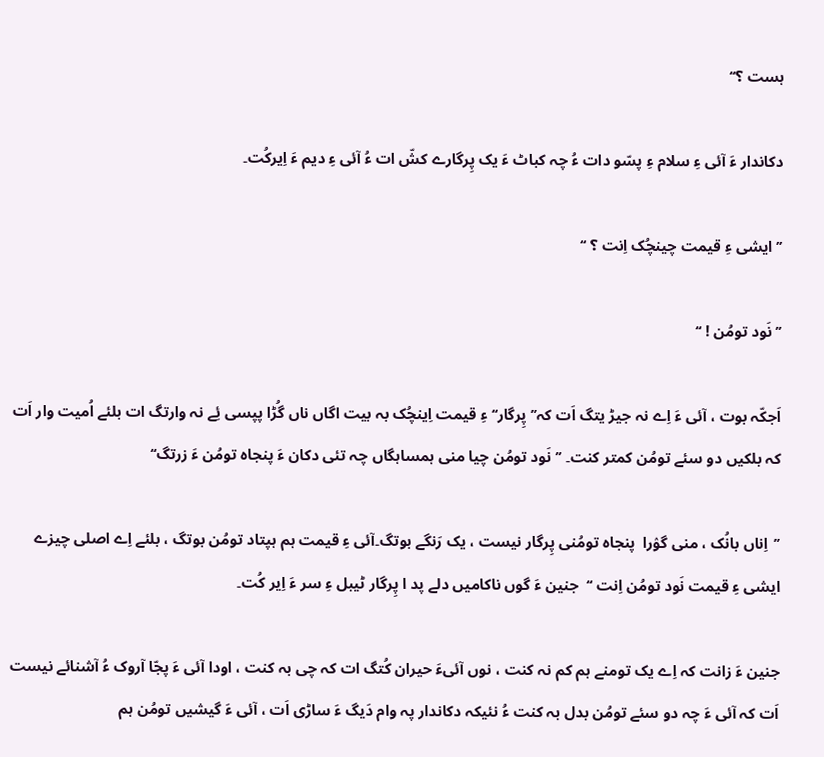ہست ؟‘‘

دکاندار ءَ آئی ءِ سلام ءِ پسّو دات ءُ چہ کباٹ ءَ یک پِرگارے کشّ ات ءُ آئی ءِ دیم ءَ اِیرکُت۔

’’ ایشی ءِ قیمت چینچُک اِنت ؟ ‘‘

’’ نَود تومُن ! ‘‘

اَجکّہ بوت ، آئی ءَ اِے نہ جیڑ یتگ اَت کہ’’ پِرگار‘‘ ءِ قیمت اِینچُک بہ بیت اگاں ناں گُڑا پپسی ئِے نہ وارتگ ات بلئے اُمیت وار اَت کہ بلکیں دو سئے تومُن کمتر کنت۔ ’’ نَود تومُن چیا منی ہمساہگاں چہ تئی دکان ءَ پنجاہ تومُن ءَ زرتگ‘‘

’’اِناں بانُک ، منی گوٛرا  پنجاہ تومُنی پِرگار نیست ، یک رَنگے بوتگ۔آئی ءِ قیمت ہم ہپتاد تومُن بوتگ ، بلئے اِے اصلی چیزے ایشی ءِ قیمت نَود تومُن اِنت ‘‘  جنین ءَ گوں ناکامیں دلے پد ا پِرگار ٹیبل ءِ سر ءَ اِیر کُت۔

جنین ءَ زانت کہ اِے یک تومنے ہم کم نہ کنت ، نوں آئیءَ حیران کُتگ ات کہ چی بہ کنت ، اودا آئی ءَ پجّا آروک ءُ آشنائے نیست اَت کہ آئی ءَ چہ دو سئے تومُن بدل بہ کنت ءُ نئیکہ دکاندار پہ وام دَیگ ءَ ساڑی اَت ، آئی ءَ گیشیں تومُن ہم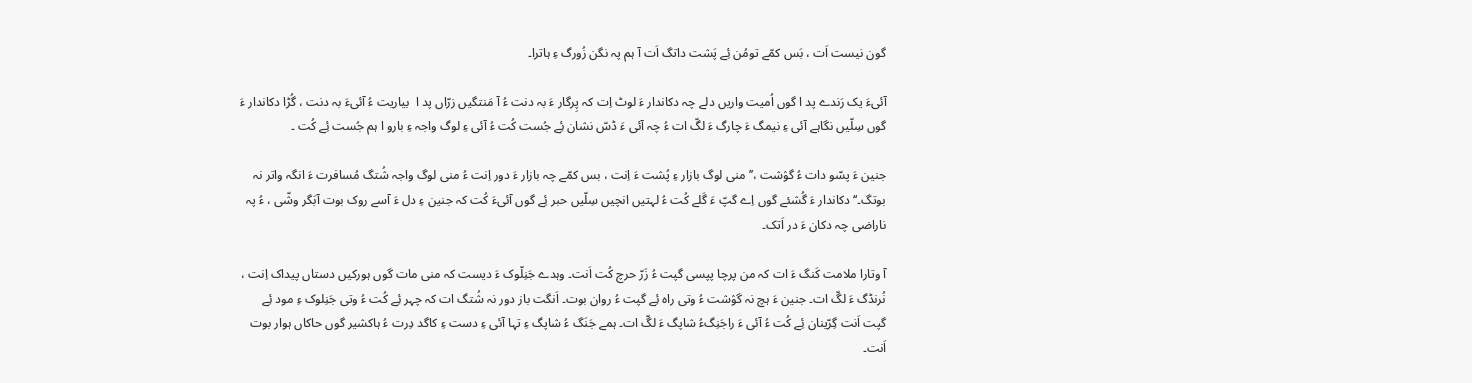گون نیست اَت ، بَس کمّے تومُن ئِے پَشت داتگ اَت آ ہم پہ نگن زُورگ ءِ ہاترا۔

آئیءَ یک رَندے پد ا گوں اُمیت واریں دلے چہ دکاندار ءَ لوٹ اِت کہ پِرگار ءَ بہ دنت ءُ آ مَنتگیں زرّاں پد ا  بیاریت ءُ آئیءَ بہ دنت ، گُڑا دکاندار ءَ گوں سِلّیں نگاہے آئی ءِ نیمگ ءَ چارگ ءَ لگّ ات ءُ چہ آئی ءَ ڈسّ نشان ئِے جُست کُت ءُ آئی ءِ لوگ واجہ ءِ بارو ا ہم جُست ئِے کُت ۔

جنین ءَ پسّو دات ءُ گوٛشت ،’’ منی لوگ بازار ءِ پُشت ءَ اِنت ، بس کمّے چہ بازار ءَ دور اِنت ءُ منی لوگ واجہ شُتگ مُسافرت ءَ انگہ واتر نہ بوتگ۔‘‘دکاندار ءَ گُشئے گوں اِے گپّ ءَ گَلے کُت ءُ لہتیں انچیں سِلّیں حبر ئِے گوں آئیءَ کُت کہ جنین ءِ دل ءَ آسے روک بوت آبَگر وشّی ، ءُ پہ ناراضی چہ دکان ءَ در اَتک۔

آ وتارا ملامت کَنگ ءَ ات کہ من پرچا پپسی گپت ءُ زَرّ حرچ کُت اَنت۔ وہدے جَنِلّوک ءَ دیست کہ منی مات گوں ہورکیں دستاں پیداک اِنت ، نُرنڈگ ءَ لگّ ات۔ جنین ءَ ہچ نہ گوٛشت ءُ وتی راہ ئِے گپت ءُ روان بوت۔ اَنگت باز دور نہ شُتگ ات کہ چہر ئِے کُت ءُ وتی جَنِلوک ءِ مود ئِے گپت اَنت گِرّینان ئِے کُت ءُ آئی ءَ راجَنِگءُ شاپگ ءَ لگّ ات۔ ہمے جَنَگ ءُ شاپگ ءِ تہا آئی ءِ دست ءِ کاگد دِرت ءُ ہاکشیر گوں حاکاں ہوار بوت اَنت۔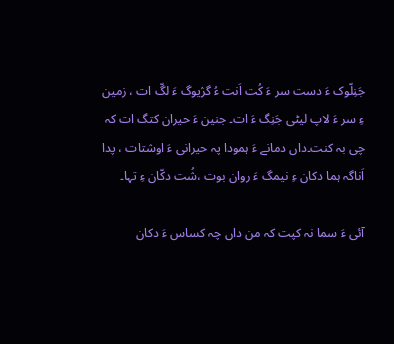جَنِلّوک ءَ دست سر ءَ کُت اَنت ءُ گرٛیوگ ءَ لگّ ات ، زمین ءِ سر ءَ لاپ لیٹی جَنِگ ءَ ات۔ جنین ءَ حیران کتگ ات کہ چی بہ کنت۔داں دمانے ءَ ہمودا پہ حیرانی ءَ اوشتات ، پدا اَناگہ ہما دکان ءِ نیمگ ءَ روان بوت ،شُت دکّان ءِ تہا۔

آئی ءَ سما نہ کپت کہ من داں چہ کساس ءَ دکان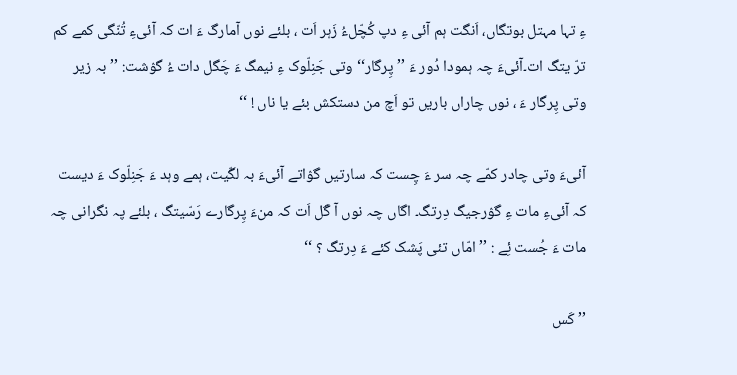ءِ تہا مہتل بوتگاں، اَنگت ہم آئی ءِ دپ کُچّلءُ زَہر اَت ، بلئے نوں آمارگ ءَ ات کہ آئیءِ تُنّگی کمے کم ترّ یتگ ات۔آئیءَ چہ ہمودا دُور ءَ ’’پِرگار‘‘ وتی جَنِلّوک ءِ نیمگ ءَ چَگل دات ءُ گوٛشت: ’’بہ زیر وتی پِرگار ءَ ، نوں چاراں باریں تو اَچ من دستکش بئے یا ناں ! ‘‘

آئیءَ وتی چادر کمّے چہ سر ءَ چِست کہ سارتیں گوٛاتے آئیءَ بہ لگّیت، ہمے وہد ءَ جَنِلّوک ءَ دیست کہ آئیءِ مات ءِ گوٛرجیگ دِرتگ۔ اگاں چہ نوں آ گَل اَت کہ منءَ پِرگارے رَسّیتگ ، بلئے پہ نگرانی چہ مات ءَ جُست ئِے : ’’ امّاں تئی پَشک کئے ءَ دِرتگ ؟ ‘‘

’’ کَس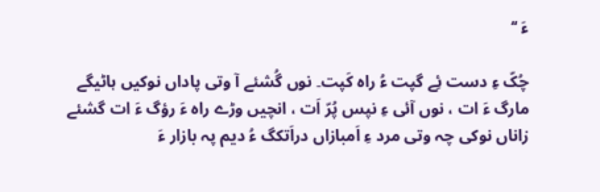ءَ ‘‘

چُکّ ءِ دست ئِے گپت ءُ راہ کَپت۔ نوں گُشئے آ وتی پاداں نوکیں ہاٹیگے مارگ ءَ ات ، نوں آئی ءِ نپس پُرّ اَت ، انچیں وڑے راہ ءَ رؤگ ءَ ات گشئے زاناں نوکی چہ وتی مرد ءِ اَمبازاں دراَتکگ ءُ دیم پہ بازار ءَ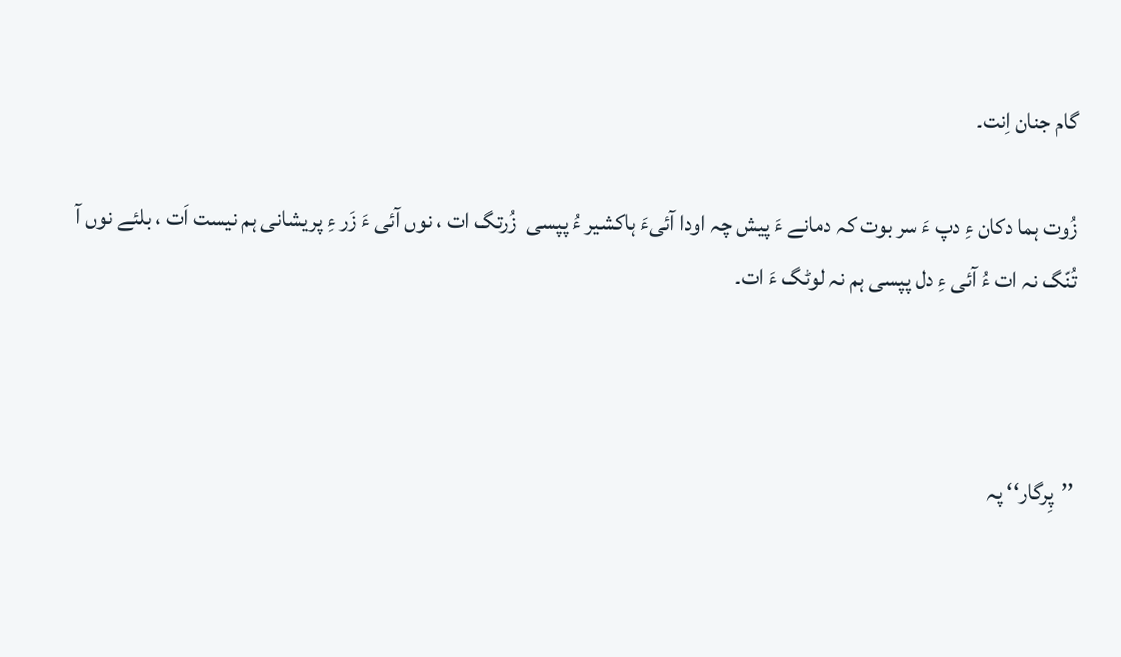گام جنان اِنت۔

زُوت ہما دکان ءِ دپ ءَ سر بوت کہ دمانے ءَ پیش چہ اودا آئیءَ ہاکشیر ءُ پپسی  زُرتگ ات ، نوں آئی ءَ زَر ءِ پریشانی ہم نیست اَت ، بلئے نوں آ تُنّگ نہ ات ءُ آئی ءِ دل پپسی ہم نہ لوٹگ ءَ ات۔



’’پِرگار‘‘ پہ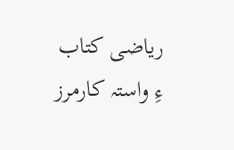ریاضی کتاب ءِ واستہ کارمرز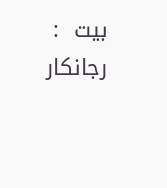بیت  : رجانکار